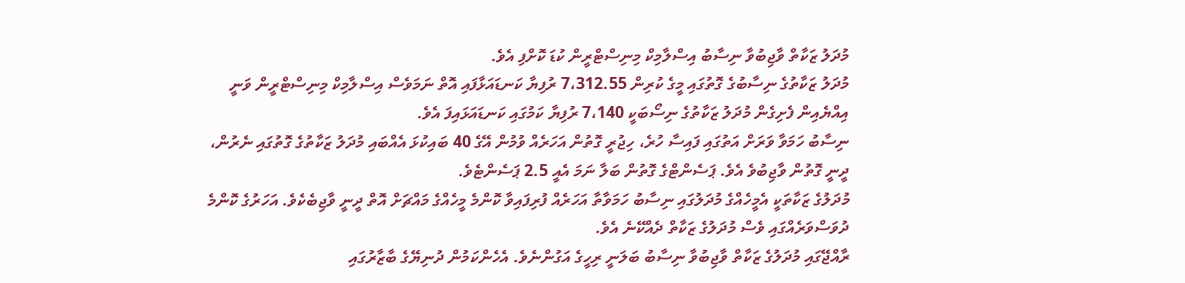މުދަލު ޒަކާތް ވާޖިބުވާ ނިސާބު އިސްލާމިކް މިނިސްޓްރީން ކުޑަ ކޮށްފި އެވެ.
މުދަލު ޒަކާތުގެ ނިސާބުގެ ގޮތުގައި މީގެ ކުރިން 7،312.55 ރުފިޔާ ކަނޑައަޅާފައި އޮތް ނަމަވެސް އިސްލާމިކް މިނިސްޓްރީން ވަނީ އިއްޔެއިން ފެށިގެން މުދަލު ޒަކާތުގެ ނިސޯބަކީ 7،140 ރުފިޔާ ކަމުގައި ކަނޑައަޅައިފަ އެވެ.
ނިސާބު ހަމަވާ ވަރަށް އަތުގައި ފައިސާ ހުރެ، ހިޖުރީ ގޮތުން އަހަރެއް ވުމުން އޭގެ 40 ބައިކުޅަ އެއްބައި މުދަލު ޒަކާތުގެ ގޮތުގައި ނެރުން، ދީނީ ގޮތުން ވާޖިބުވެ އެވެ. ޕަސެންޓްގެ ގޮތުން ބަލާ ނަމަ އެއީ 2.5 ޕަސެންޓެވެ.
މުދަލުގެ ޒަކާތަކީ އެމީހެއްގެ މުދަލުގައި ނިސާބު ހަމަވާތާ އަހަރެއް ފުރިފައިވާ ކޮންމެ މީހެއްގެ މައްޗަށް އޮތް ދީނީ ވާޖިބެކެވެ. އަހަރުގެ ކޮންމެ ދުވަސްވަރެއްގައި ވެސް މުދަލުގެ ޒަކާތް ދެއްކޭނެ އެވެ.
ރާއްޖޭގައި މުދަލުގެ ޒަކާތް ވާޖިބުވާ ނިސާބު ބަލަނީ ރިހީގެ އަގުންނެވެ. އެހެންކަމުން ދުނިޔޭގެ ބާޒާރުގައި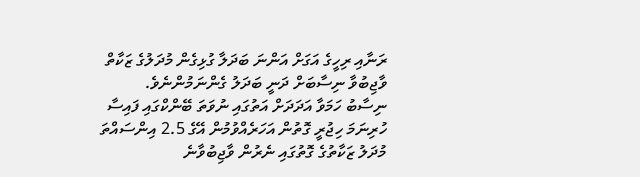ރަނާއި ރިހީގެ އަގަށް އަންނަ ބަދަލާ ގުޅިގެން މުދަލުގެ ޒަކާތް ވާޖިބުވާ ނިސާބަށް ދަނީ ބަދަލު ގެންނަމުންނެވެ.
ނިސާބު ހަމަވާ އަދަދަށް އަތުގައި ނުވަތަ ބޭންކްގައި ފައިސާ ހުރިނަމަ ހިޖުރީ ގޮތުން އަހަރެއްވުމުން އޭގެ 2.5 އިންސައްތަ މުދަލު ޒަކާތުގެ ގޮތުގައި ނެރުން ވާޖިބުވާނެ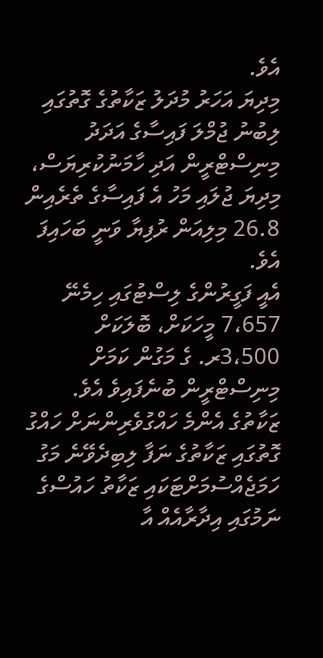އެވެ.
މިދިޔަ އަހަރު މުދަލު ޒަކާތުގެ ގޮތުގައި ލިބުނު ޖުމްލަ ފައިސާގެ އަދަދު މިނިސްޓްރީން އަދި ހާމަނުކުރިޔަސް، މިދިޔަ ޖުލައި މަހު އެ ފައިސާގެ ތެރެއިން 26.8 މިލިއަން ރުފިޔާ ވަނީ ބަހައިފަ އެވެ.
އެއީ ފަގީރުންގެ ލިސްޓުގައި ހިމެނޭ 7،657 މީހަކަށް، ބޮލަކަށް 3،500ރ. ގެ މަގުން ކަމަށް މިނިސްޓްރީން ބުނެފައިވެ އެވެ.
ޒަކާތުގެ އެންމެ ހައްގުވެރިންނަށް ހައްގު ގޮތުގައި ޒަކާތުގެ ނަފާ ލިބިދެވޭނެ މަގު ހަމަޖެއްސުމަށްޓަކައި ޒަކާތު ހައުސްގެ ނަމުގައި އިދާރާއެއް އާ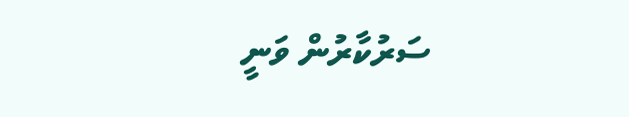ސަރުކާރުން ވަނީ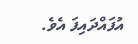އުފައްދައިފަ އެވެ.